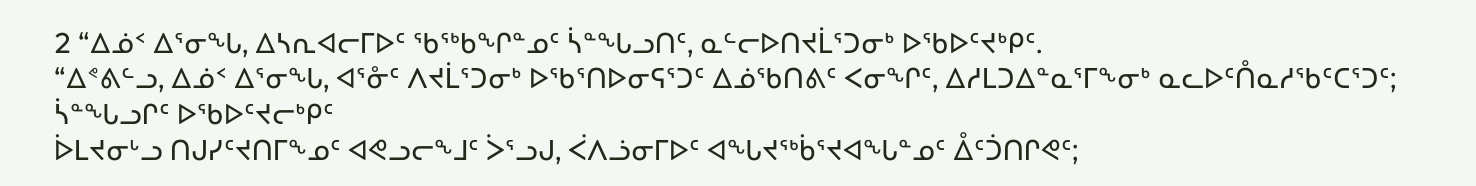2 “ᐃᓅᑉ ᐃᕐᓂᖓ, ᐃᓴᕆᐊᓕᒥᐅᑦ ᖃᖅᑲᖏᓐᓄᑦ ᓵᓐᖓᓗᑎᑦ, ᓇᓪᓕᐅᑎᔪᒫᕐᑐᓂᒃ ᐅᖃᐅᑦᔪᒃᑭᑦ.
“ᐃᕝᕕᓪᓗ, ᐃᓅᑉ ᐃᕐᓂᖓ, ᐊᕐᓁᑦ ᐱᔪᒫᕐᑐᓂᒃ ᐅᖃᕐᑎᐅᓂᕋᕐᑐᑦ ᐃᓅᖃᑎᕕᑦ ᐸᓂᖏᑦ, ᐃᓱᒪᑐᐃᓐᓇᕐᒥᖕᓂᒃ ᓇᓚᐅᑦᑍᓇᓱᖃᑦᑕᕐᑐᑦ; ᓵᓐᖓᓗᒋᑦ ᐅᖃᐅᑦᔪᓕᒃᑭᑦ
ᐆᒪᔪᓂᒡᓗ ᑎᒍᓯᑦᔪᑎᒥᖕᓄᑦ ᐊᕙᓗᓕᖕᒧᑦ ᐴᕐᓗᒍ, ᐹᐱᓘᓂᒥᐅᑦ ᐊᖓᔪᖅᑳᕐᔪᐊᖓᓐᓄᑦ ᐂᑦᑑᑎᒋᕙᑦ;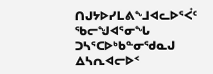ᑎᒍᔭᐅᓯᒪᕕᖕᒧᐊᓚᐅᕐᐹᑦ ᖃᓕᖑᐊᕐᓂᖓ ᑐᓴᕐᑕᐅᒃᑲᓐᓂᖁᓇᒍ ᐃᓴᕆᐊᓕᐅᑉ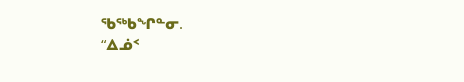ᖃᖅᑲᖏᓐᓂ.
“ᐃᓅᑉ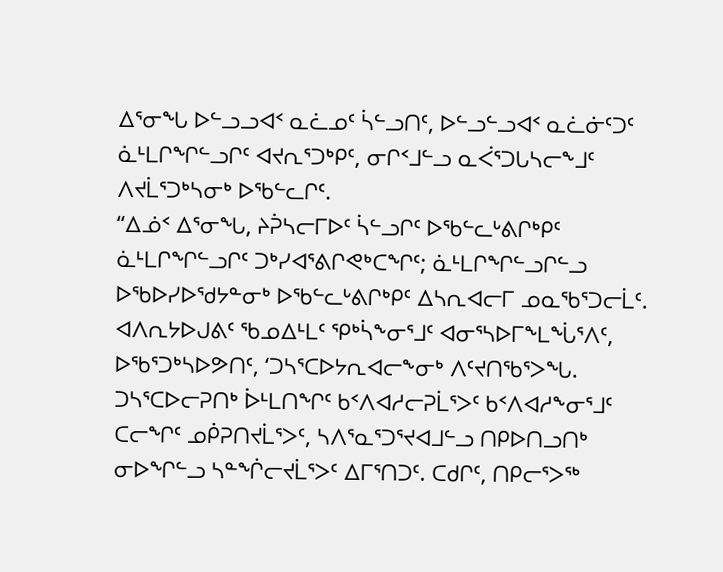ᐃᕐᓂᖓ ᐅᓪᓗᓗᐊᑉ ᓇᓛᓄᑦ ᓵᓪᓗᑎᑦ, ᐅᓪᓗᓪᓗᐊᑉ ᓇᓛᓃᑦᑐᑦ ᓈᒻᒪᒋᖏᓪᓗᒋᑦ ᐊᔪᕆᕐᑐᒃᑭᑦ, ᓂᒋᑉᒧᓪᓗ ᓇᐹᕐᑐᒐᓴᓕᖕᒧᑦ ᐱᔪᒫᕐᑐᒃᓴᓂᒃ ᐅᖃᓪᓚᒋᑦ.
“ᐃᓅᑉ ᐃᕐᓂᖓ, ᔨᕉᓴᓕᒥᐅᑦ ᓵᓪᓗᒋᑦ ᐅᖃᓪᓚᒡᕕᒋᒃᑭᑦ ᓈᒻᒪᒋᖏᓪᓗᒋᑦ ᑐᒃᓯᐊᕐᕕᒋᕙᒃᑕᖏᑦ; ᓈᒻᒪᒋᖏᓪᓗᒋᓪᓗ ᐅᖃᐅᓯᐅᖁᔭᓐᓂᒃ ᐅᖃᓪᓚᒡᕕᒋᒃᑭᑦ ᐃᓴᕆᐊᓕᒥ ᓄᓇᖃᕐᑐᓕᒫᑦ.
ᐊᐱᕆᔭᐅᒍᕕᑦ ᖃᓄᐃᒻᒪᑦ ᕿᒃᓵᖕᓂᕐᒧᑦ ᐊᓂᕐᓴᐅᒥᖕᒪᖔᕐᐱᑦ, ᐅᖃᕐᑐᒃᓴᐅᕗᑎᑦ, ‘ᑐᓴᕐᑕᐅᔭᕆᐊᓕᖕᓂᒃ ᐱᑦᔪᑎᖃᕐᐳᖓ. ᑐᓴᕐᑕᐅᓕᕈᑎᒃ ᐆᒻᒪᑎᖏᑦ ᑲᑉᐱᐊᓱᓕᕈᒫᕐᐳᑦ ᑲᑉᐱᐊᓱᖕᓂᕐᒧᑦ ᑕᓕᖏᑦ ᓄᑮᕈᑎᔪᒫᕐᐳᑦ, ᓴᐱᕐᓇᕐᑐᕐᔪᐊᒧᓪᓗ ᑎᑭᐅᑎᓗᑎᒃ ᓂᐅᖏᓪᓗ ᓴᓐᖐᓕᔪᒫᕐᐳᑦ ᐃᒥᕐᑎᑐᑦ. ᑕᑯᒋᑦ, ᑎᑭᓕᕐᐳᖅ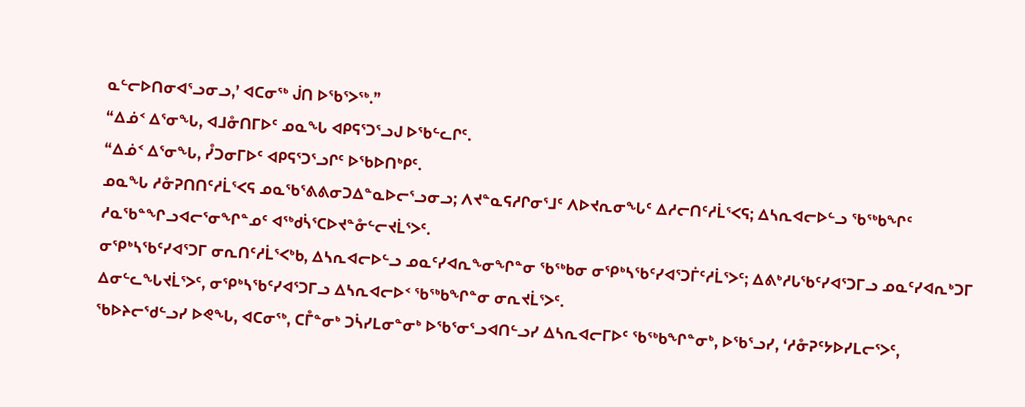ᓇᓪᓕᐅᑎᓂᐊᕐᓗᓂᓗ,’ ᐊᑕᓂᖅ ᒎᑎ ᐅᖃᕐᐳᖅ.”
“ᐃᓅᑉ ᐃᕐᓂᖓ, ᐊᒧᓁᑎᒥᐅᑦ ᓄᓇᖓ ᐊᑭᕋᕐᑐᕐᓗᒍ ᐅᖃᓪᓚᒋᑦ.
“ᐃᓅᑉ ᐃᕐᓂᖓ, ᓮᑐᓂᒥᐅᑦ ᐊᑭᕋᕐᑐᕐᓗᒋᑦ ᐅᖃᐅᑎᒃᑭᑦ.
ᓄᓇᖓ ᓱᓁᕈᑎᑎᑦᓱᒫᕐᐸᕋ ᓄᓇᖃᕐᕕᕕᓂᑐᐃᓐᓇᐅᓕᕐᓗᓂᓗ; ᐱᔪᓐᓇᕋᓱᒋᓂᕐᒧᑦ ᐱᐅᔪᕆᓂᖓᑦ ᐃᓱᓕᑎᑦᓱᒫᕐᐸᕋ; ᐃᓴᕆᐊᓕᐅᓪᓗ ᖃᖅᑲᖏᑦ ᓱᓇᖃᓐᖏᓗᐊᓕᕐᓂᖏᓐᓄᑦ ᐊᖅᑯᓵᕐᑕᐅᔪᓐᓁᓪᓕᔪᒫᕐᐳᑦ.
ᓂᕿᒃᓴᖃᑦᓯᐊᕐᑐᒥ ᓂᕆᑎᑦᓱᒫᕐᐸᒃᑲ, ᐃᓴᕆᐊᓕᐅᓪᓗ ᓄᓇᑦᓯᐊᕆᖕᓂᖏᓐᓂ ᖃᖅᑲᓂ ᓂᕿᒃᓴᖃᑦᓯᐊᕐᑐᒦᑦᓱᒫᕐᐳᑦ; ᐃᕕᒃᓱᒐᖃᑦᓯᐊᕐᑐᒥᓗ ᓄᓇᑦᓯᐊᕆᒃᑐᒥ ᐃᓂᓪᓚᖓᔪᒫᕐᐳᑦ, ᓂᕿᒃᓴᖃᑦᓯᐊᕐᑐᒥᓗ ᐃᓴᕆᐊᓕᐅᑉ ᖃᖅᑲᖏᓐᓂ ᓂᕆᔪᒫᕐᐳᑦ.
ᖃᐅᔨᓕᖁᓪᓗᓯ ᐅᕙᖓ, ᐊᑕᓂᖅ, ᑕᒤᓐᓂᒃ ᑐᓵᓯᒪᓂᓐᓂᒃ ᐅᖃᕐᓂᕐᓗᐊᑎᓪᓗᓯ ᐃᓴᕆᐊᓕᒥᐅᑦ ᖃᖅᑲᖏᓐᓂᒃ, ᐅᖃᕐᓗᓯ, ‘ᓱᓁᕈᑦᔭᐅᓯᒪᓕᕐᐳᑦ,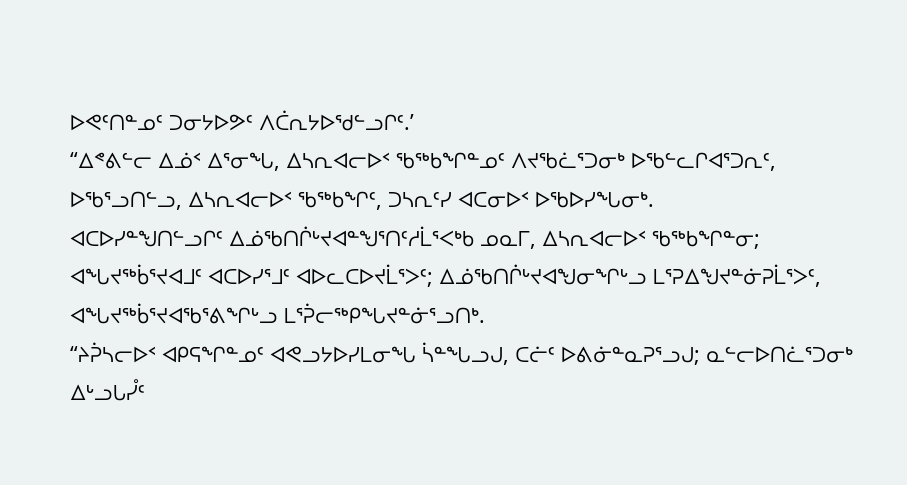ᐅᕙᑦᑎᓐᓄᑦ ᑐᓂᔭᐅᕗᑦ ᐱᑖᕆᔭᐅᖁᓪᓗᒋᑦ.’
“ᐃᕝᕕᓪᓕ ᐃᓅᑉ ᐃᕐᓂᖓ, ᐃᓴᕆᐊᓕᐅᑉ ᖃᖅᑲᖏᓐᓄᑦ ᐱᔪᖃᓛᕐᑐᓂᒃ ᐅᖃᓪᓚᒋᐊᕐᑐᕆᑦ, ᐅᖃᕐᓗᑎᓪᓗ, ᐃᓴᕆᐊᓕᐅᑉ ᖃᖅᑲᖏᑦ, ᑐᓴᕆᑦᓯ ᐊᑕᓂᐅᑉ ᐅᖃᐅᓯᖓᓂᒃ.
ᐊᑕᐅᓯᓐᖑᑎᓪᓗᒋᑦ ᐃᓅᖃᑎᒌᒡᔪᐊᓐᖑᕐᑎᑦᓱᒫᕐᐸᒃᑲ ᓄᓇᒥ, ᐃᓴᕆᐊᓕᐅᑉ ᖃᖅᑲᖏᓐᓂ; ᐊᖓᔪᖅᑳᕐᔪᐊᒧᑦ ᐊᑕᐅᓯᕐᒧᑦ ᐊᐅᓚᑕᐅᔪᒫᕐᐳᑦ; ᐃᓅᖃᑎᒌᒡᔪᐊᖑᓂᖏᒡᓗ ᒪᕐᕈᐃᖑᔪᓐᓃᕈᒫᕐᐳᑦ, ᐊᖓᔪᖅᑳᕐᔪᐊᖃᕐᕕᖏᒡᓗ ᒪᕐᕉᓕᖅᑭᖓᔪᓐᓃᕐᓗᑎᒃ.
“ᔨᕉᓴᓕᐅᑉ ᐊᑭᕋᖏᓐᓄᑦ ᐊᕙᓗᔭᐅᓯᒪᓂᖓ ᓵᓐᖓᓗᒍ, ᑕᓖᑦ ᐅᕕᓃᓐᓇᕈᕐᓗᒍ; ᓇᓪᓕᐅᑎᓛᕐᑐᓂᒃ ᐃᒡᓗᒐᓮᑦ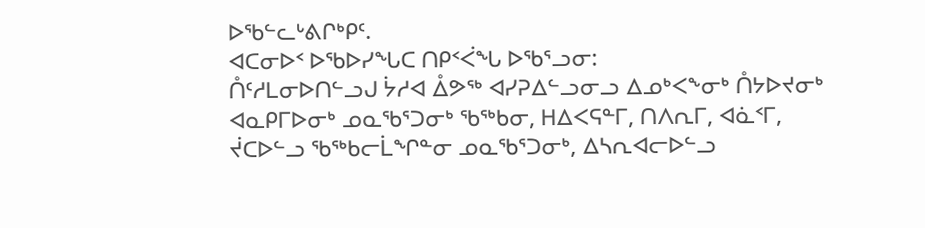ᐅᖃᓪᓚᒡᕕᒋᒃᑭᑦ.
ᐊᑕᓂᐅᑉ ᐅᖃᐅᓯᖓᑕ ᑎᑭᑉᐹᖓ ᐅᖃᕐᓗᓂ:
ᑍᑦᓱᒪᓂᐅᑎᓪᓗᒍ ᔮᓱᐊ ᐂᕗᖅ ᐊᓯᕈᐃᓪᓗᓂᓗ ᐃᓄᒃᐸᖕᓂᒃ ᑍᔭᐅᔪᓂᒃ ᐊᓇᑭᒥᐅᓂᒃ ᓄᓇᖃᕐᑐᓂᒃ ᖃᖅᑲᓂ, ᕼᐃᐸᕋᓐᒥ, ᑎᐱᕆᒥ, ᐊᓈᑉᒥ, ᔫᑕᐅᓪᓗ ᖃᖅᑲᓕᒫᖏᓐᓂ ᓄᓇᖃᕐᑐᓂᒃ, ᐃᓴᕆᐊᓕᐅᓪᓗ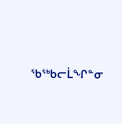ᖃᖅᑲᓕᒫᖏᓐᓂ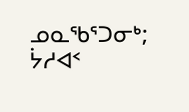ᓄᓇᖃᕐᑐᓂᒃ; ᔮᓱᐊᑉ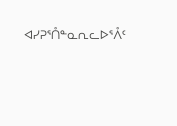ᐊᓯᕈᕐᑍᓐᓇᕆᓚᐅᕐᐰᑦ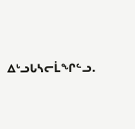ᐃᒡᓗᒐᓴᓕᒫᖏᓪᓗ.